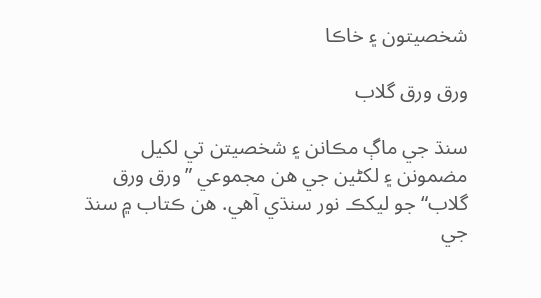شخصيتون ۽ خاڪا

ورق ورق گلاب

سنڌ جي ماڳ مڪانن ۽ شخصيتن تي لکيل مضمونن ۽ لکڻين جي هن مجموعي ”ورق ورق گلاب“ جو ليکڪ نور سنڌي آهي. هن ڪتاب ۾ سنڌ جي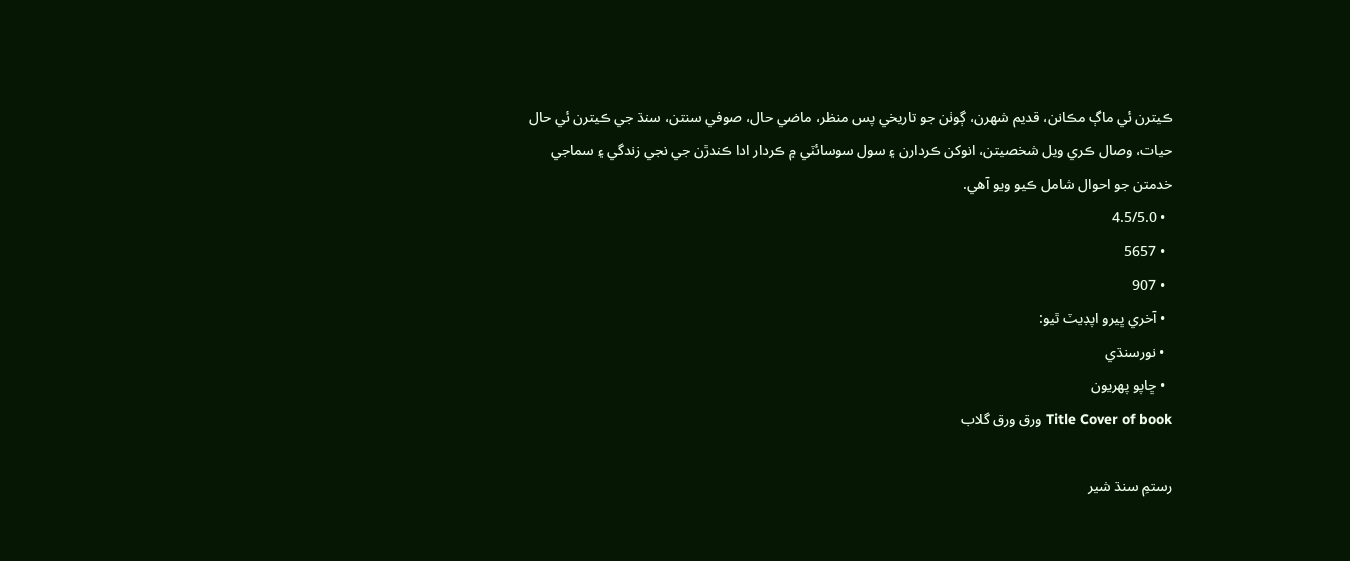ڪيترن ئي ماڳ مڪانن، قديم شهرن، ڳوٺن جو تاريخي پس منظر، ماضي حال، صوفي سنتن، سنڌ جي ڪيترن ئي حال حيات، وصال ڪري ويل شخصيتن، انوکن ڪردارن ۽ سول سوسائٽي ۾ ڪردار ادا ڪندڙن جي نجي زندگي ۽ سماجي خدمتن جو احوال شامل ڪيو ويو آهي.
  • 4.5/5.0
  • 5657
  • 907
  • آخري ڀيرو اپڊيٽ ٿيو:
  • نورسنڌي
  • ڇاپو پھريون
Title Cover of book ورق ورق گلاب

رستمِ سنڌ شير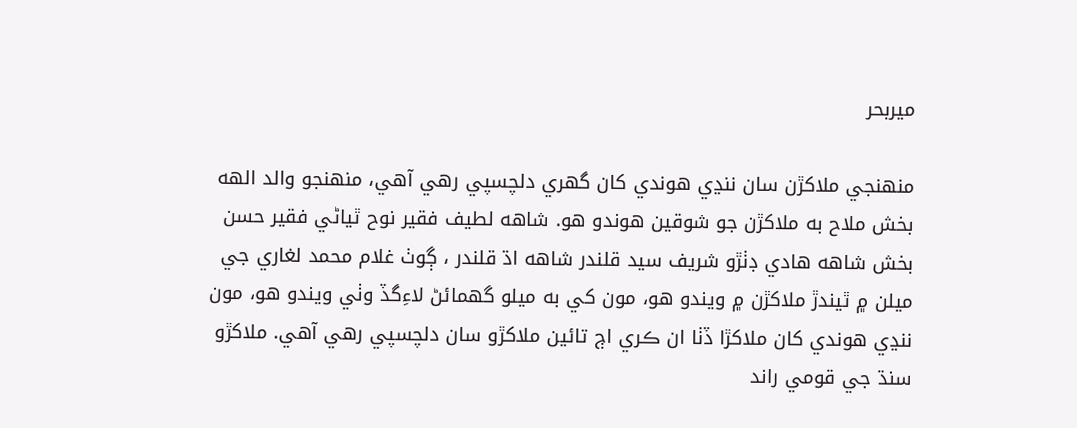ميربحر

منهنجي ملاکڙن سان ننڍي هوندي کان گهري دلچسپي رهي آهي، منهنجو والد الهه بخش ملاح به ملاکڙن جو شوقين هوندو هو. شاهه لطيف فقير نوح ٿياڻي فقير حسن بخش شاهه هادي ڊٺڙو شريف سيد قلندر شاهه اڌ قلندر ، ڳوٺ غلام محمد لغاري جي ميلن ۾ ٿيندڙ ملاکڙن ۾ ويندو هو، مون کي به ميلو گهمائڻ لاءِگڏ وٺي ويندو هو، مون ننڍي هوندي کان ملاکڙا ڏٺا ان ڪري اڄ تائين ملاکڙو سان دلچسپي رهي آهي. ملاکڙو سنڌ جي قومي راند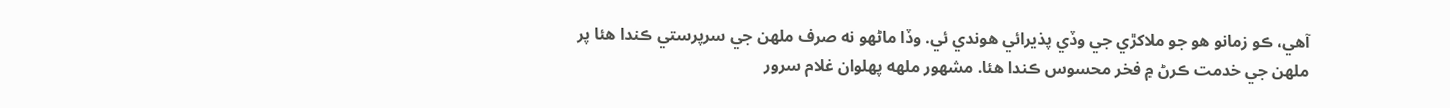آهي، ڪو زمانو هو جو ملاکڙي جي وڏي پذيرائي هوندي ئي. وڏا ماڻهو نه صرف ملهن جي سرپرستي ڪندا هئا پر ملهن جي خدمت ڪرڻ ۾ فخر محسوس ڪندا هئا. مشهور ملهه پهلوان غلام سرور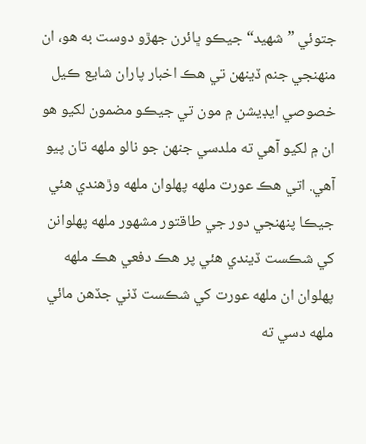جتوئي ”شهيد“ جيڪو ڀائرن جهڙو دوست به هو، ان منهنجي جنم ڏينهن تي هڪ اخبار پاران شايع ڪيل خصوصي ايڊيشن ۾ مون تي جيڪو مضمون لکيو هو ان ۾ لکيو آهي ته ملدسي جنهن جو نالو ملهه تان پيو آهي. اتي هڪ عورت ملهه پهلوان ملهه وڙهندي هئي جيڪا پنهنجي دور جي طاقتور مشهور ملهه پهلوانن کي شڪست ڏيندي هئي پر هڪ دفعي هڪ ملهه پهلوان ان ملهه عورت کي شڪست ڏني جڏهن مائي ملهه دسي ته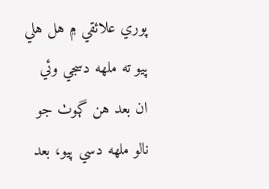پوري علائقي ۾ هل هلي پيو ته ملهه دسجي وئي ان بعد هن ڳوٺ جو نالو ملهه دسي پيو، بعد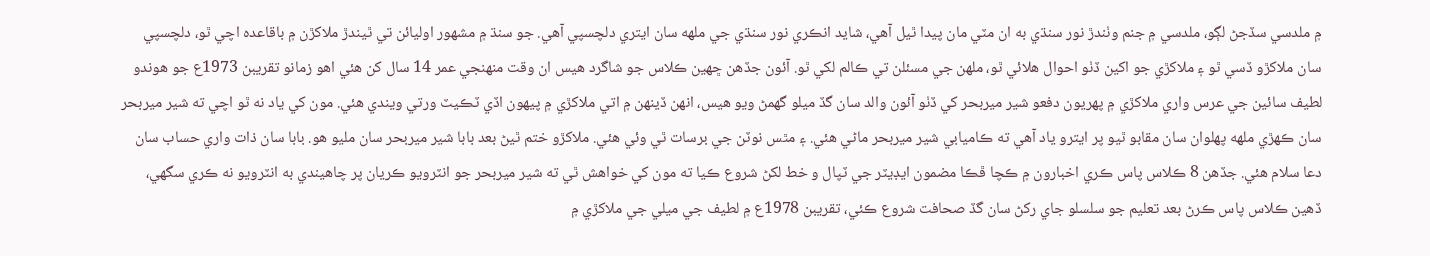۾ ملدسي سڏجڻ لڳو، ملدسي ۾ جنم وٺندڙ نور سنڌي به ان مٽي مان پيدا ٿيل آهي، شايد انڪري نور سنڌي جي ملهه سان ايتري دلچسپي آهي. جو سنڌ ۾ مشهور اوليائن تي ٿيندڙ ملاکڙن ۾ باقاعده اچي ٿو، دلچسپي سان ملاکڙو ڏسي ٿو ۽ ملاکڙي جو اکين ڏٺو احوال هلائي ٿو، ملهن جي مسئلن تي ڪالم لکي ٿو. آئون جڏهن ڇهين ڪلاس جو شاگرد هيس ان وقت منهنجي عمر 14 سال کن هئي اهو زمانو تقريبن 1973ع جو هوندو لطيف سائين جي عرس واري ملاکڙي ۾ پهريون دفعو شير ميربحر کي ڏٺو آئون والد سان گڏ ميلو گهمڻ ويو هيس، انهن ڏينهن ۾ اتي ملاکڙي ۾ پيهون اڏي ٽڪيٽ ورتي ويندي هئي. مون کي ياد نه ٿو اچي ته شير ميربحر سان ڪهڙي ملهه پهلوان سان مقابو ٿيو پر ايترو ياد آهي ته ڪاميابي شير ميربحر ماڻي هئي. ۽ مٿس نوٽن جي برسات ٿي وئي هئي. ملاکڙو ختم ٿيڻ بعد بابا شير ميربحر سان مليو هو. بابا سان ذات واري حساب سان دعا سلام هئي. جڏهن 8 ڪلاس پاس ڪري اخبارون ۾ ڪچا ڦڪا مضمون ايڊيٽر جي ٽپال و خط لکڻ شروع ڪيا ته مون کي خواهش ٿي ته شير ميربحر جو انٽرويو ڪريان پر چاهيندي به انٽرويو نه ڪري سگهي، ڏهين ڪلاس پاس ڪرڻ بعد تعليم جو سلسلو جاي رکڻ سان گڏ صحافت شروع ڪئي، تقريبن 1978ع ۾ لطيف جي ميلي جي ملاکڙي ۾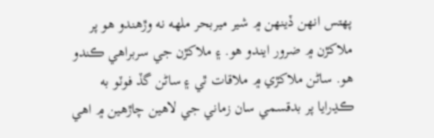پهتس انهن ڏينهن ۾ شير ميربحر ملهه نه وڙهندو هو پر ملاکڙن ۾ ضرور ايندو هو. ۽ ملاکڙن جي سربراهي ڪندو هو. ساڻن ملاکڙي ۾ ملاقات ٿي ۽ ساڻن گڏ فوٽو به ڪڍرايا پر بدقسمي سان زماني جي لاهين چاڙهين ۾ اهي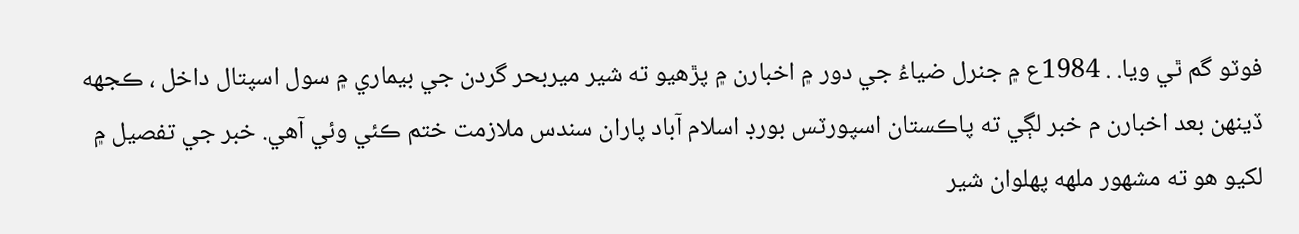فوٽو گم ٿي ويا. . 1984ع ۾ جنرل ضياءُ جي دور ۾ اخبارن ۾ پڙهيو ته شير ميربحر گردن جي بيماري ۾ سول اسپتال داخل ، ڪجهه ڏينهن بعد اخبارن م خبر لڳي ته پاڪستان اسپورٽس بورڊ اسلام آباد پاران سندس ملازمت ختم ڪئي وئي آهي. خبر جي تفصيل ۾ لکيو هو ته مشهور ملهه پهلوان شير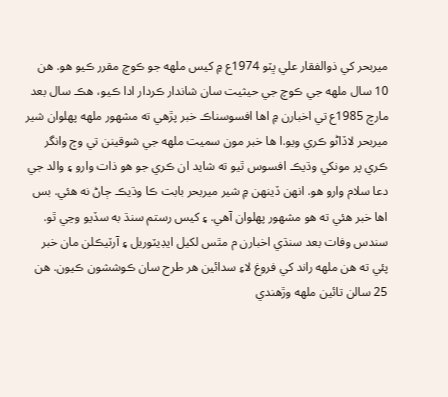ميربحر کي ذوالفقار علي ڀٽو 1974ع ۾ کيس ملهه جو ڪوچ مقرر ڪيو هو. هن 10 سال ملهه جي ڪوچ جي حيثيت سان شاندار ڪردار ادا ڪيو، هڪ سال بعد مارچ 1985ع تي اخبارن ۾ اها افسوسناڪ خبر پڙهي ته مشهور ملهه پهلوان شير ميربحر لاڏاڻو ڪري ويو.ا ها خبر مون سميت ملهه جي شوقينن تي وڄ وانگر ڪري پر مونکي وڌيڪ افسوس ٿيو ته شايد ان ڪري جو هو ذات وارو ۽ والد جي دعا سلام وارو هو. انهن ڏينهن ۾ شير ميربحر بابت ڪا وڌيڪ ڄاڻ نه هئي. بس اها خبر هئي ته هو مشهور پهلوان آهي. ۽ کيس رستم سنڌ به سڏيو وڃي ٿو. سندس وفات بعد سنڌي اخبارن م مٿس لکيل ايڊيٽوريل ۽ آرٽيڪلن مان خبر پئي ته هن ملهه راند کي فروغ لاءِ سدائين هر طرح سان ڪوششون ڪيون. هن 25 سالن تائين ملهه وڙهندي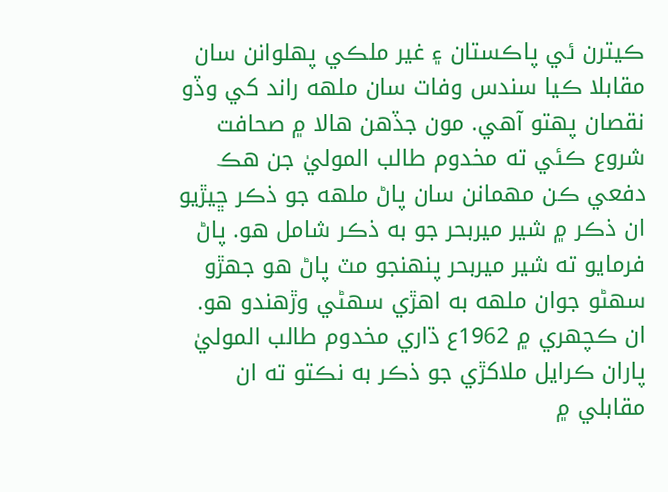ڪيترن ئي پاڪستان ۽ غير ملڪي پهلوانن سان مقابلا ڪيا سندس وفات سان ملهه راند کي وڏو نقصان پهتو آهي. مون جڏهن هالا ۾ صحافت شروع ڪئي ته مخدوم طالب الموليٰ جن هڪ دفعي ڪن مهمانن سان پاڻ ملهه جو ذڪر ڇيڙيو ان ذڪر ۾ شير ميربحر جو به ذڪر شامل هو. پاڻ فرمايو ته شير ميربحر پنهنجو مٽ پاڻ هو جهڙو سهڻو جوان ملهه به اهڙي سهڻي وڙهندو هو. ان ڪچهري ۾ 1962ع ڌاري مخدوم طالب الموليٰ پاران ڪرايل ملاکڙي جو ذڪر به نڪتو ته ان مقابلي ۾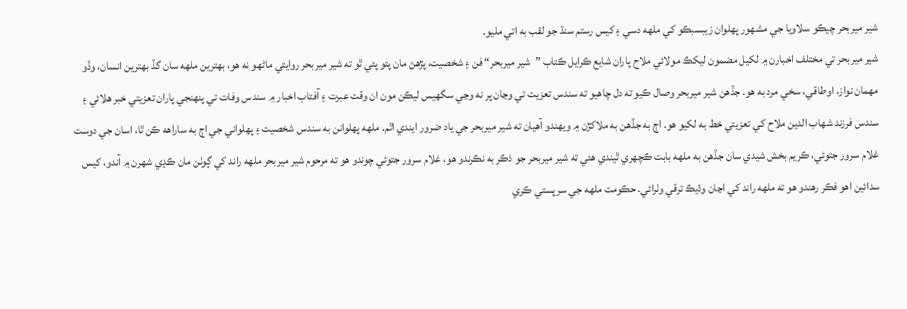شير ميربحر چيڪو سلاويا جي مشهور پهلوان زيبسبڪو کي ملهه دسي ۽ کيس رستم سنڌ جو لقب به اتي مليو.
شير ميربحر تي مختلف اخبارن ۾ لکيل مضمون ليکڪ مولائي ملاح پاران شايع ڪرايل ڪتاب ”شير ميربحر“ فن ۽ شخصيت، پڙهڻ مان پتو پئي ٿو ته شير ميربحر روايتي ماڻهو نه هو، بهترين ملهه سان گڏ بهترين انسان، وڏو مهمان نواز، اوطاقي، سخي مرد به هو. جڏهن شير ميربحر وصال ڪيو ته دل چاهيو ته سندس تعزيت تي وڃان پر نه وڃي سگهيس ليڪن مون ان وقت عبرت ۽ آفتاب اخبار ۾ سندس وفات تي پنهنجي پاران تعزيتي خبر هلائي ۽ سندس فرزند شهاب الدين ملاح کي تعزيتي خط به لکيو هو. اڄ به جڏهن به ملاکڙن ۾ ويهندو آهيان ته شير ميربحر جي ياد ضرور ايندي اٿم. ملهه پهلوانن به سندس شخصيت ۽ پهلواني جي اڄ به ساراهه ڪن ٿا، اسان جي دوست غلام سرور جتوئي، ڪريم بخش شيدي سان جڏهن به ملهه بابت ڪچهري ٿيندي هئي ته شير ميربحر جو ذڪر به نڪرندو هو، غلام سرور جتوئي چوندو هو ته مرحوم شير ميربحر ملهه راند کي ڳوٺن مان ڪڍي شهرن ۾ آندو، کيس سدائين اهو فڪر رهندو هو ته ملهه راند کي اڃان وڌيڪ ترقي وٺرائي. حڪومت ملهه جي سرپستي ڪري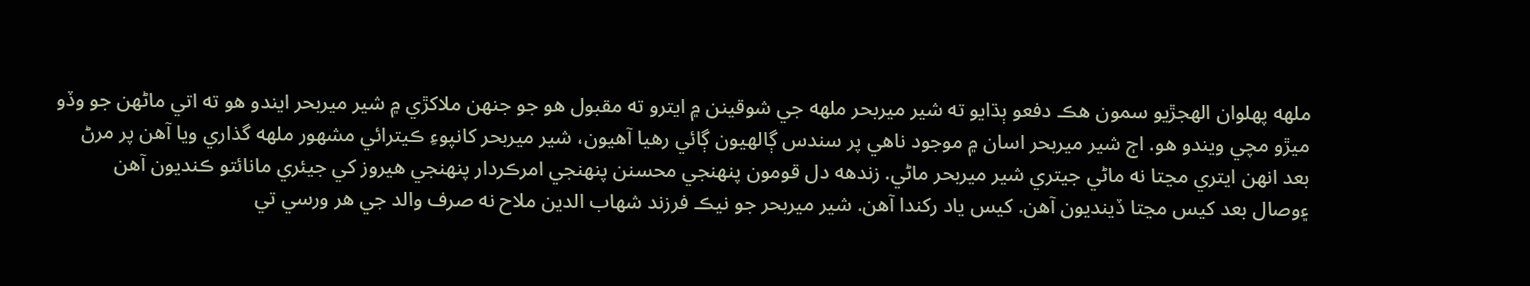ملهه پهلوان الهجڙيو سمون هڪ دفعو ٻڌايو ته شير ميربحر ملهه جي شوقينن ۾ ايترو ته مقبول هو جو جنهن ملاکڙي ۾ شير ميربحر ايندو هو ته اتي ماڻهن جو وڏو ميڙو مچي ويندو هو. اڄ شير ميربحر اسان ۾ موجود ناهي پر سندس ڳالهيون ڳائي رهيا آهيون، شير ميربحر کانپوءِ ڪيترائي مشهور ملهه گذاري ويا آهن پر مرڻ بعد انهن ايتري مڃتا نه ماڻي جيتري شير ميربحر ماڻي. زندهه دل قومون پنهنجي محسنن پنهنجي امرڪردار پنهنجي هيروز کي جيئري مانائتو ڪنديون آهن ۽وصال بعد کيس مڃتا ڏينديون آهن. کيس ياد رکندا آهن. شير ميربحر جو نيڪ فرزند شهاب الدين ملاح نه صرف والد جي هر ورسي تي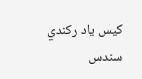کيس ياد رکندي سندس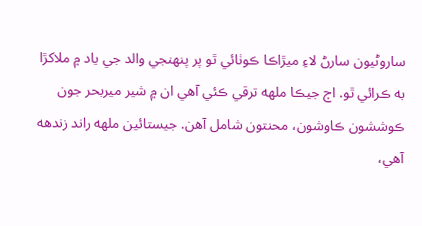ساروڻيون سارڻ لاءِ ميڙاڪا ڪوٺائي ٿو پر پنهنجي والد جي ياد ۾ ملاکڙا به ڪرائي ٿو. اڄ جيڪا ملهه ترقي ڪئي آهي ان ۾ شير ميربحر جون ڪوششون ڪاوشون، محنتون شامل آهن. جيستائين ملهه راند زندهه آهي،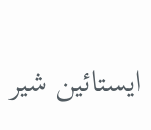ايستائين شير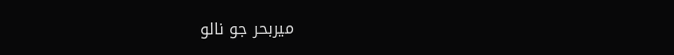ميربحر جو نالو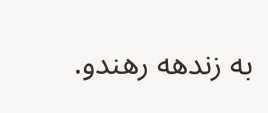به زندهه رهندو.